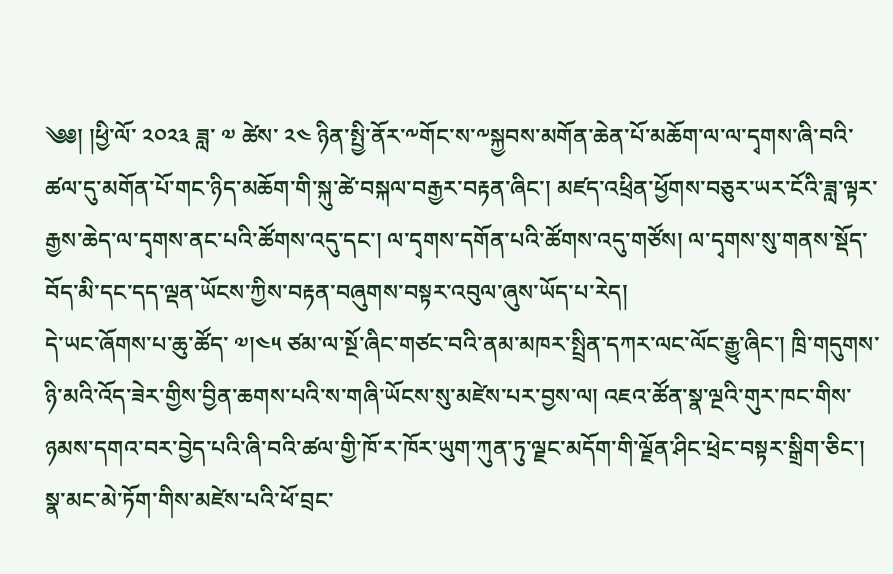༄༅། །ཕྱི་ལོ་ ༢༠༢༣ ཟླ་ ༧ ཚེས་ ༢༤ ཉིན་སྤྱི་ནོར་༸གོང་ས་༸སྐྱབས་མགོན་ཆེན་པོ་མཆོག་ལ་ལ་དྭགས་ཞི་བའི་ཚལ་དུ་མགོན་པོ་གང་ཉིད་མཆོག་གི་སྐུ་ཚེ་བསྐལ་བརྒྱར་བརྟན་ཞིང་། མཛད་འཕྲིན་ཕྱོགས་བཅུར་ཡར་ངོའི་ཟླ་ལྟར་རྒྱས་ཆེད་ལ་དྭགས་ནང་པའི་ཚོགས་འདུ་དང་། ལ་དྭགས་དགོན་པའི་ཚོགས་འདུ་གཙོས། ལ་དྭགས་སུ་གནས་སྡོད་བོད་མི་དང་དད་ལྡན་ཡོངས་ཀྱིས་བརྟན་བཞུགས་བསྟར་འབུལ་ཞུས་ཡོད་པ་རེད།
དེ་ཡང་ཞོགས་པ་ཆུ་ཚོད་ ༧།༤༥ ཙམ་ལ་སྔོ་ཞིང་གཙང་བའི་ནམ་མཁར་སྤྲིན་དཀར་ལང་ལོང་རྒྱུ་ཞིང་། ཁྲི་གདུགས་ཉི་མའི་འོད་ཟེར་གྱིས་བྱིན་ཆགས་པའི་ས་གཞི་ཡོངས་སུ་མཛེས་པར་བྱས་ལ། འཇའ་ཚོན་སྣ་ལྔའི་གུར་ཁང་གིས་ཉམས་དགའ་བར་བྱེད་པའི་ཞི་བའི་ཚལ་གྱི་ཁོ་ར་ཁོར་ཡུག་ཀུན་ཏུ་ལྗང་མདོག་གི་ལྗོན་ཤིང་ཕྲེང་བསྟར་སྒྲིག་ཅིང་། སྣ་མང་མེ་ཏོག་གིས་མཛེས་པའི་ཕོ་བྲང་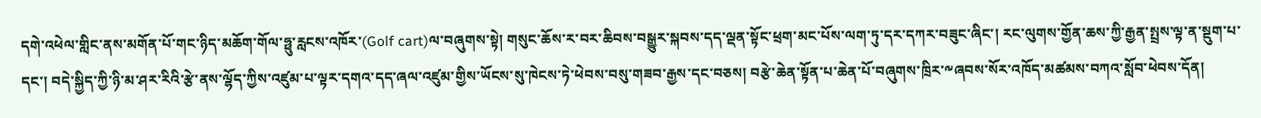དགེ་འཕེལ་གླིང་ནས་མགོན་པོ་གང་ཉིད་མཆོག་གོལ་ཧྥུ་རླངས་འཁོར་(Golf cart)ལ་བཞུགས་སྟེ། གསུང་ཆོས་ར་བར་ཆིབས་བསྒྱུར་སྐབས་དད་ལྡན་སྟོང་ཕྲག་མང་པོས་ལག་ཏུ་དར་དཀར་བཟུང་ཞིང་། རང་ལུགས་གྱོན་ཆས་ཀྱི་རྒྱན་སྤྲས་ལྟ་ན་སྡུག་པ་དང་། བདེ་སྐྱིད་ཀྱི་ཉི་མ་ཤར་རིའི་རྩེ་ནས་ལྷོད་ཀྱིས་འཛུམ་པ་ལྟར་དགའ་དད་ཞལ་འཛུམ་གྱིས་ཡོངས་སུ་ཁེངས་ཏེ་ཕེབས་བསུ་གཟབ་རྒྱས་དང་བཅས། བརྩེ་ཆེན་སྟོན་པ་ཆེན་པོ་བཞུགས་ཁྲིར་༸ཞབས་སོར་འཁོད་མཚམས་བཀའ་སློབ་ཕེབས་དོན།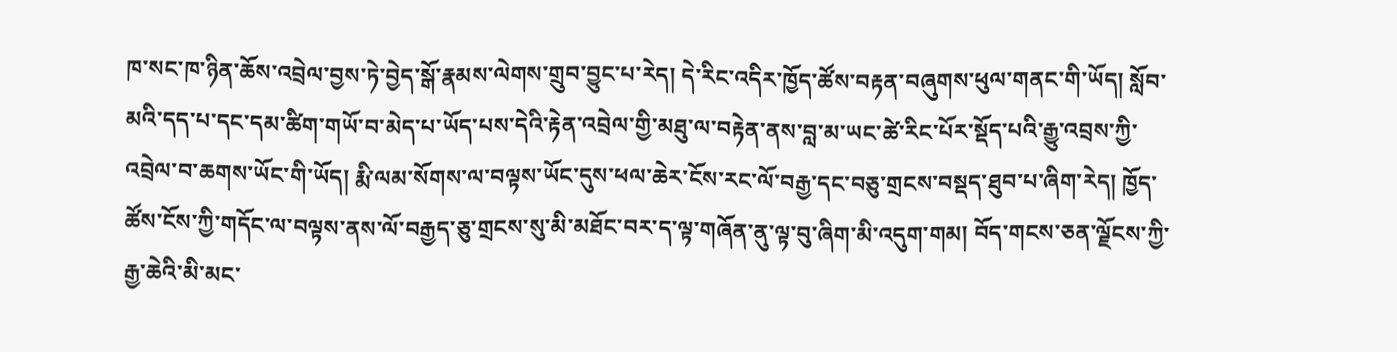ཁ་སང་ཁ་ཉིན་ཆོས་འབྲེལ་བྱས་ཏེ་བྱེད་སྒོ་རྣམས་ལེགས་གྲུབ་བྱུང་པ་རེད། དེ་རིང་འདིར་ཁྱོད་ཚོས་བརྟན་བཞུགས་ཕུལ་གནང་གི་ཡོད། སློབ་མའི་དད་པ་དང་དམ་ཚིག་གཡོ་བ་མེད་པ་ཡོད་པས་དེའི་རྟེན་འབྲེལ་གྱི་མཐུ་ལ་བརྟེན་ནས་བླ་མ་ཡང་ཚེ་རིང་པོར་སྡོད་པའི་རྒྱུ་འབྲས་ཀྱི་འབྲེལ་བ་ཆགས་ཡོང་གི་ཡོད། རྨི་ལམ་སོགས་ལ་བལྟས་ཡོང་དུས་ཕལ་ཆེར་ངོས་རང་ལོ་བརྒྱ་དང་བཅུ་གྲངས་བསྡད་ཐུབ་པ་ཞིག་རེད། ཁྱོད་ཚོས་ངོས་ཀྱི་གདོང་ལ་བལྟས་ནས་ལོ་བརྒྱད་ཅུ་གྲངས་སུ་མི་མཐོང་བར་ད་ལྟ་གཞོན་ནུ་ལྟ་བུ་ཞིག་མི་འདུག་གམ། བོད་གངས་ཅན་ལྗོངས་ཀྱི་རྒྱ་ཆེའི་མི་མང་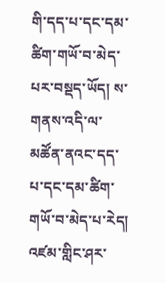གི་དད་པ་དང་དམ་ཚིག་གཡོ་བ་མེད་པར་བསྡད་ཡོད། ས་གནས་འདི་ལ་མཚོན་ནའང་དད་པ་དང་དམ་ཚིག་གཡོ་བ་མེད་པ་རེད། འཛམ་གླིང་ཤར་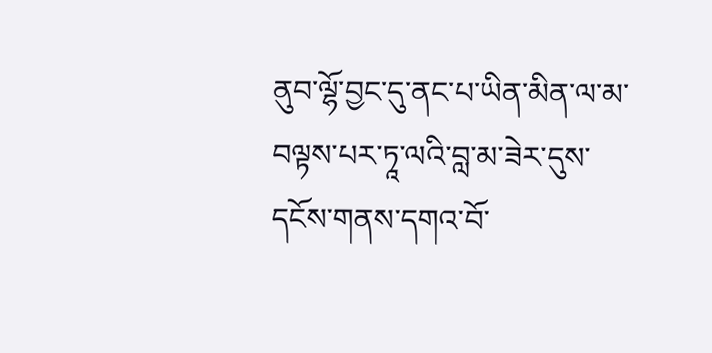ནུབ་ལྷོ་བྱང་དུ་ནང་པ་ཡིན་མིན་ལ་མ་བལྟས་པར་ཏཱ་ལའི་བླ་མ་ཟེར་དུས་དངོས་གནས་དགའ་བོ་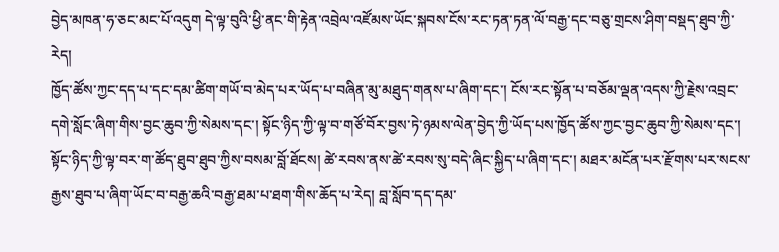བྱེད་མཁན་ཧ་ཅང་མང་པོ་འདུག དེ་ལྟ་བུའི་ཕྱི་ནང་གི་རྟེན་འབྲེལ་འཛོམས་ཡོང་སྐབས་ངོས་རང་ཏན་ཏན་ལོ་བརྒྱ་དང་བཅུ་གྲངས་ཤིག་བསྡད་ཐུབ་ཀྱི་རེད།
ཁྱོད་ཚོས་ཀྱང་དད་པ་དང་དམ་ཚིག་གཡོ་བ་མེད་པར་ཡོད་པ་བཞིན་མུ་མཐུད་གནས་པ་ཞིག་དང་། ངོས་རང་སྟོན་པ་བཅོམ་ལྡན་འདས་ཀྱི་རྗེས་འབྲང་དགེ་སློང་ཞིག་གིས་བྱང་ཆུབ་ཀྱི་སེམས་དང་། སྟོང་ཉིད་ཀྱི་ལྟ་བ་གཙོ་བོར་བྱས་ཏེ་ཉམས་ལེན་བྱེད་ཀྱི་ཡོད་པས་ཁྱོད་ཚོས་ཀྱང་བྱང་ཆུབ་ཀྱི་སེམས་དང་། སྟོང་ཉིད་ཀྱི་ལྟ་བར་ག་ཚོད་ཐུབ་ཐུབ་ཀྱིས་བསམ་བློ་ཐོངས། ཚེ་རབས་ནས་ཚེ་རབས་སུ་བདེ་ཞིང་སྐྱིད་པ་ཞིག་དང་། མཐར་མངོན་པར་རྫོགས་པར་སངས་རྒྱས་ཐུབ་པ་ཞིག་ཡོང་བ་བརྒྱ་ཆའི་བརྒྱ་ཐམ་པ་ཐག་གིས་ཆོད་པ་རེད། བླ་སློབ་དད་དམ་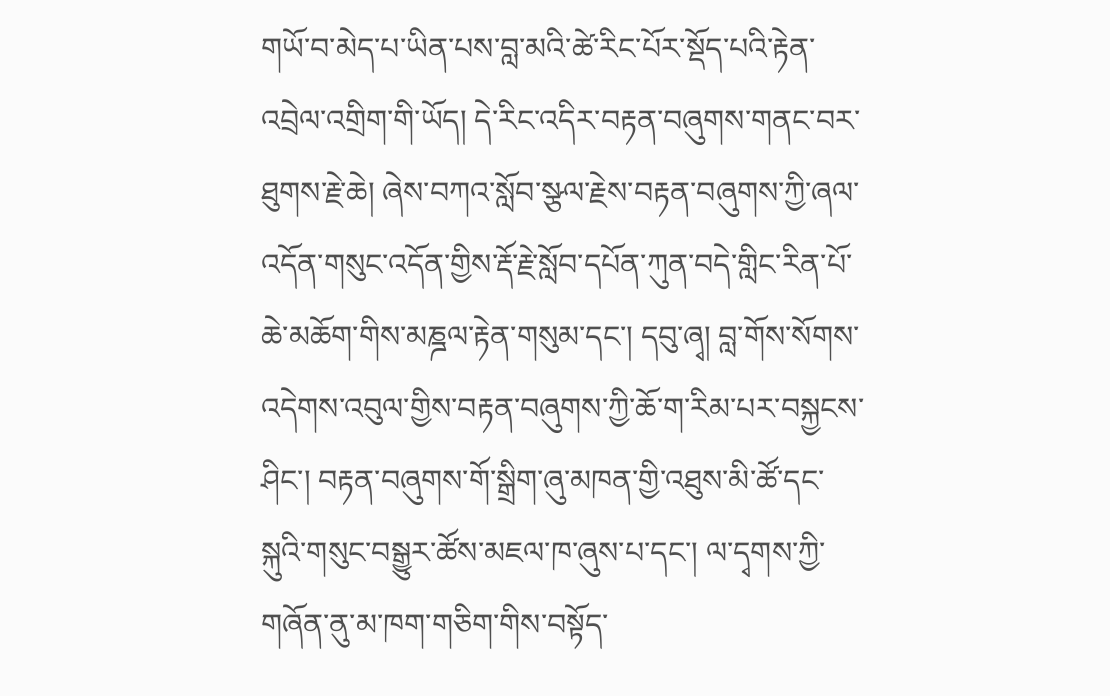གཡོ་བ་མེད་པ་ཡིན་པས་བླ་མའི་ཚེ་རིང་པོར་སྡོད་པའི་རྟེན་འབྲེལ་འགྲིག་གི་ཡོད། དེ་རིང་འདིར་བརྟན་བཞུགས་གནང་བར་ཐུགས་རྗེ་ཆེ། ཞེས་བཀའ་སློབ་སྩལ་རྗེས་བརྟན་བཞུགས་ཀྱི་ཞལ་འདོན་གསུང་འདོན་གྱིས་རྡོ་རྗེ་སློབ་དཔོན་ཀུན་བདེ་གླིང་རིན་པོ་ཆེ་མཆོག་གིས་མཎྜལ་རྟེན་གསུམ་དང་། དབུ་ཞྭ། བླ་གོས་སོགས་འདེགས་འབུལ་གྱིས་བརྟན་བཞུགས་ཀྱི་ཆོ་ག་རིམ་པར་བསྐྱངས་ཤིང་། བརྟན་བཞུགས་གོ་སྒྲིག་ཞུ་མཁན་གྱི་འཐུས་མི་ཚོ་དང་སྐུའི་གསུང་བསྒྱུར་ཚོས་མཇལ་ཁ་ཞུས་པ་དང་། ལ་དྭགས་ཀྱི་གཞོན་ནུ་མ་ཁག་གཅིག་གིས་བསྟོད་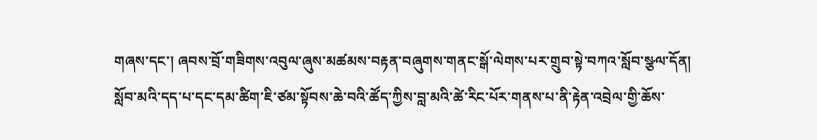གཞས་དང་། ཞབས་བྲོ་གཟིགས་འབུལ་ཞུས་མཚམས་བརྟན་བཞུགས་གནང་སྒོ་ལེགས་པར་གྲུབ་སྟེ་བཀའ་སློབ་སྩལ་དོན།
སློབ་མའི་དད་པ་དང་དམ་ཚིག་ཇི་ཙམ་སྟོབས་ཆེ་བའི་ཚོད་ཀྱིས་བླ་མའི་ཚེ་རིང་པོར་གནས་པ་ནི་རྟེན་འབྲེལ་གྱི་ཆོས་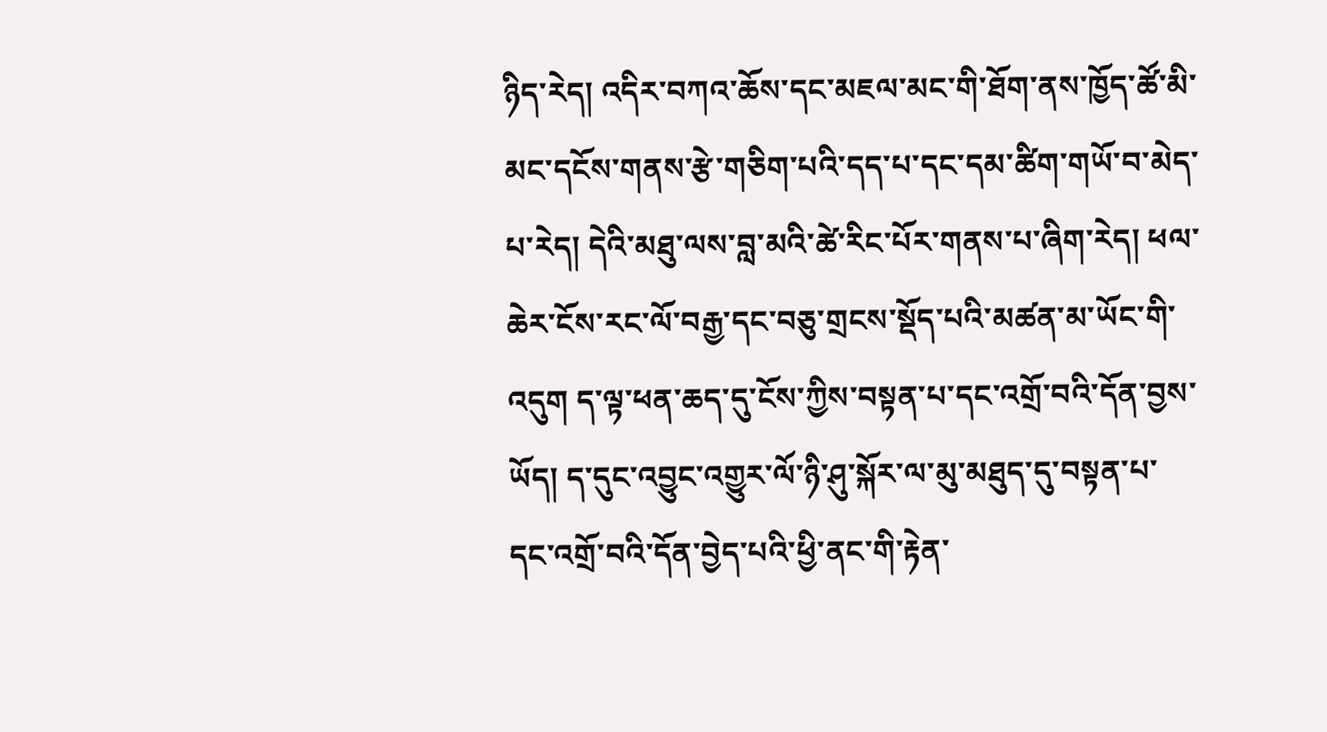ཉིད་རེད། འདིར་བཀའ་ཆོས་དང་མཇལ་མང་གི་ཐོག་ནས་ཁྱོད་ཚོ་མི་མང་དངོས་གནས་རྩེ་གཅིག་པའི་དད་པ་དང་དམ་ཚིག་གཡོ་བ་མེད་པ་རེད། དེའི་མཐུ་ལས་བླ་མའི་ཚེ་རིང་པོར་གནས་པ་ཞིག་རེད། ཕལ་ཆེར་ངོས་རང་ལོ་བརྒྱ་དང་བཅུ་གྲངས་སྡོད་པའི་མཚན་མ་ཡོང་གི་འདུག ད་ལྟ་ཕན་ཆད་དུ་ངོས་ཀྱིས་བསྟན་པ་དང་འགྲོ་བའི་དོན་བྱས་ཡོད། ད་དུང་འབྱུང་འགྱུར་ལོ་ཉི་ཤུ་སྐོར་ལ་མུ་མཐུད་དུ་བསྟན་པ་དང་འགྲོ་བའི་དོན་བྱེད་པའི་ཕྱི་ནང་གི་རྟེན་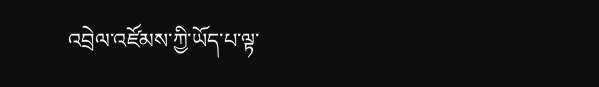འབྲེལ་འཛོམས་ཀྱི་ཡོད་པ་ལྟ་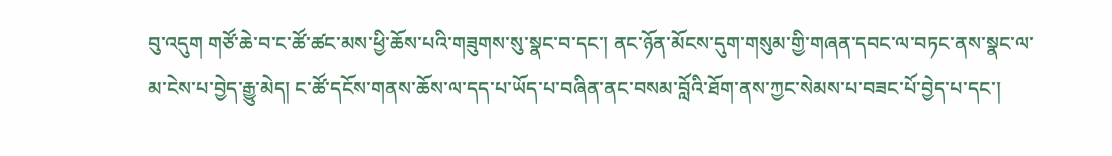བུ་འདུག གཙོ་ཆེ་བ་ང་ཚོ་ཚང་མས་ཕྱི་ཆོས་པའི་གཟུགས་སུ་སྣང་བ་དང་། ནང་ཉོན་མོངས་དུག་གསུམ་གྱི་གཞན་དབང་ལ་བཏང་ནས་སྣང་ལ་མ་ངེས་པ་བྱེད་རྒྱུ་མེད། ང་ཚོ་དངོས་གནས་ཆོས་ལ་དད་པ་ཡོད་པ་བཞིན་ནང་བསམ་བློའི་ཐོག་ནས་ཀྱང་སེམས་པ་བཟང་པོ་བྱེད་པ་དང་།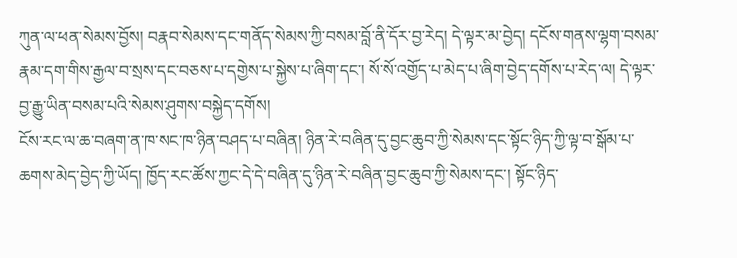ཀུན་ལ་ཕན་སེམས་བྱོས། བརྣབ་སེམས་དང་གནོད་སེམས་ཀྱི་བསམ་བློ་ནི་དོར་བྱ་རེད། དེ་ལྟར་མ་བྱེད། དངོས་གནས་ལྷག་བསམ་རྣམ་དག་གིས་རྒྱལ་བ་སྲས་དང་བཅས་པ་དགྱེས་པ་སྐྱེས་པ་ཞིག་དང་། སོ་སོ་འགྱོད་པ་མེད་པ་ཞིག་བྱེད་དགོས་པ་རེད་ལ། དེ་ལྟར་བྱ་རྒྱུ་ཡིན་བསམ་པའི་སེམས་ཤུགས་བསྐྱེད་དགོས།
ངོས་རང་ལ་ཆ་བཞག་ན་ཁ་སང་ཁ་ཉིན་བཤད་པ་བཞིན། ཉིན་རེ་བཞིན་དུ་བྱང་ཆུབ་ཀྱི་སེམས་དང་སྟོང་ཉིད་ཀྱི་ལྟ་བ་སྒོམ་པ་ཆགས་མེད་བྱེད་ཀྱི་ཡོད། ཁྱོད་རང་ཚོས་ཀྱང་དེ་དེ་བཞིན་དུ་ཉིན་རེ་བཞིན་བྱང་ཆུབ་ཀྱི་སེམས་དང་། སྟོང་ཉིད་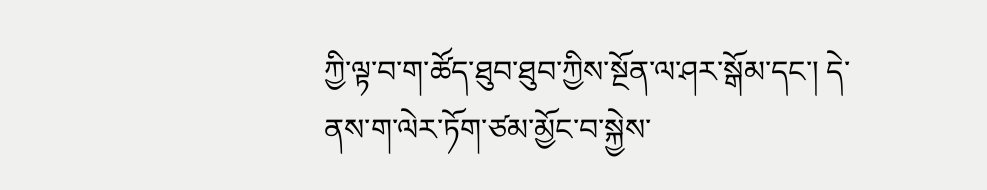ཀྱི་ལྟ་བ་ག་ཚོད་ཐུབ་ཐུབ་ཀྱིས་སྔོན་ལ་ཤར་སྒོམ་དང་། དེ་ནས་ག་ལེར་ཏོག་ཙམ་མྱོང་བ་སྐྱེས་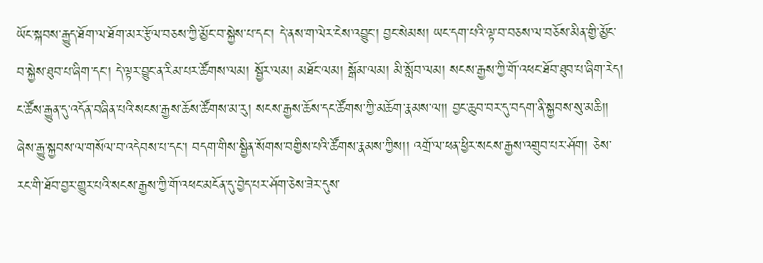ཡོང་སྐབས་རྒྱུད་ཐོག་ལ་ཐོག་མར་རྩོལ་བཅས་ཀྱི་མྱོང་བ་སྐྱེས་པ་དང་། དེ་ནས་ག་ལེར་ངེས་འབྱུང་། བྱང་སེམས། ཡང་དག་པའི་ལྟ་བ་བཅས་ལ་བཅོས་མིན་གྱི་མྱོང་བ་སྐྱེས་ཐུབ་པ་ཞིག་དང་། དེ་ལྟར་བྱུང་ན་རིམ་པར་ཚོགས་ལམ། སྦྱོར་ལམ། མཐོང་ལམ། སྒོམ་ལམ། མི་སློབ་ལམ། སངས་རྒྱས་ཀྱི་གོ་འཕང་ཐོབ་ཐུབ་པ་ཞིག་རེད། ང་ཚོས་རྒྱུན་དུ་འདོན་བཞིན་པའི་སངས་རྒྱས་ཆོས་ཚོགས་མ་རུ། སངས་རྒྱས་ཆོས་དང་ཚོགས་ཀྱི་མཆོག་རྣམས་ལ།། བྱང་ཆུབ་བར་དུ་བདག་ནི་སྐྱབས་སུ་མཆི།། ཞེས་རྒྱུ་སྐྱབས་ལ་གསོལ་བ་འདེབས་པ་དང་། བདག་གིས་སྦྱིན་སོགས་བགྱིས་པའི་ཚོགས་རྣམས་ཀྱིས།། འགྲོ་ལ་ཕན་ཕྱིར་སངས་རྒྱས་འགྲུབ་པར་ཤོག། ཅེས་རང་གི་ཐོབ་བྱར་གྱུར་པའི་སངས་རྒྱས་ཀྱི་གོ་འཕང་མངོན་དུ་བྱེད་པར་ཤོག་ཅེས་ཟེར་དུས་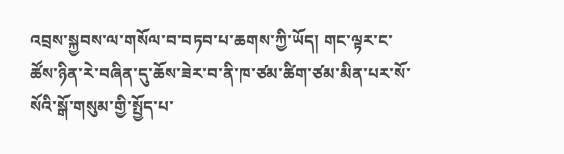འབྲས་སྐྱབས་ལ་གསོལ་བ་བཏབ་པ་ཆགས་ཀྱི་ཡོད། གང་ལྟར་ང་ཚོས་ཉིན་རེ་བཞིན་དུ་ཆོས་ཟེར་བ་ནི་ཁ་ཙམ་ཚིག་ཙམ་མིན་པར་སོ་སོའི་སྒོ་གསུམ་གྱི་སྤྱོད་པ་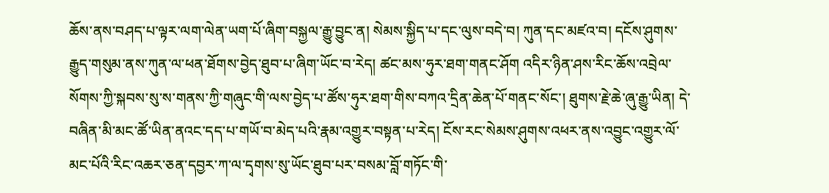ཆོས་ནས་བཤད་པ་ལྟར་ལག་ལེན་ཡག་པོ་ཞིག་བསྐྱལ་རྒྱུ་བྱུང་ན། སེམས་སྐྱིད་པ་དང་ལུས་བདེ་བ། ཀུན་དང་མཛའ་བ། དངོས་ཤུགས་རྒྱུད་གསུམ་ནས་ཀུན་ལ་ཕན་ཐོགས་བྱེད་ཐུབ་པ་ཞིག་ཡོང་བ་རེད། ཚང་མས་ཧུར་ཐག་གནང་ཤོག འདིར་ཉིན་ཤས་རིང་ཆོས་འབྲེལ་སོགས་ཀྱི་སྐབས་སུ་ས་གནས་ཀྱི་གཞུང་གི་ལས་བྱེད་པ་ཚོས་ཧུར་ཐག་གིས་བཀའ་དྲིན་ཆེན་པོ་གནང་སོང་། ཐུགས་རྗེ་ཆེ་ཞུ་རྒྱུ་ཡིན། དེ་བཞིན་མི་མང་ཚོ་ཡིན་ནའང་དད་པ་གཡོ་བ་མེད་པའི་རྣམ་འགྱུར་བསྟན་པ་རེད། ངོས་རང་སེམས་ཤུགས་འཕར་ནས་འབྱུང་འགྱུར་ལོ་མང་པོའི་རིང་འཆར་ཅན་དབྱར་ཀ་ལ་དྭགས་སུ་ཡོང་ཐུབ་པར་བསམ་བློ་གཏོང་གི་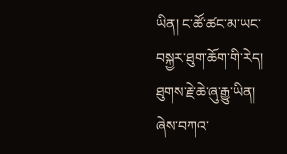ཡིན། ང་ཚོ་ཚང་མ་ཡང་བསྐྱར་ཐུག་ཆོག་གི་རེད། ཐུགས་རྗེ་ཆེ་ཞུ་རྒྱུ་ཡིན། ཞེས་བཀའ་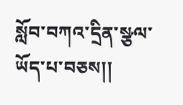སློབ་བཀའ་དྲིན་སྩལ་ཡོད་པ་བཅས།།